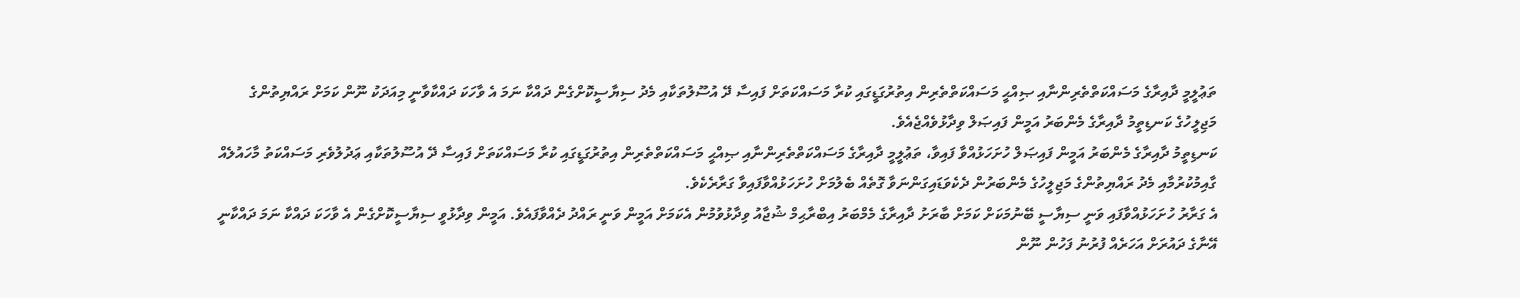ތަޢުލީމީ ދާއިރާގެ މަސައްކަތްތެރިންނާއި ޞިއްޙީ މަސައްކަތްތެރިން އިތުރުގަޑީގައި ކުރާ މަސައްކަތަށް ފައިސާ ދޭ އުސޫލުތަކާއި މެދު ސިޔާސީކޮށްގެން ދައްކާ ނަމަ އެ ވާހަކަ ދައްކާވާނީ މިއަދަކު ނޫން ކަމަށް ރައްޔިތުންގެ މަޖިލީހުގެ ކަނޑިތީމު ދާއިރާގެ މެންބަރު އަމީން ފައިޞަލް ވިދާޅުވެއްޖެއެވެ.
ކަނޑިތީމު ދާއިރާގެ މެންބަރު އަމީން ފައިޞަލް ހުށަހަޅުއްވާ ފައިވާ، ތަޢުލީމީ ދާއިރާގެ މަސައްކަތްތެރިންނާއި ޞިއްޙީ މަސައްކަތްތެރިން އިތުރުގަޑީގައި ކުރާ މަސައްކަތަށް ފައިސާ ދޭ އުސޫލުތަކާއި ޢަދުލުވެރި މަސައްކަތު މާހައުލެއް ގާއިމުކުރުމާއި މެދު ރައްޔިތުންގެ މަޖިލީހުގެ މެންބަރުން ދެކެވަޑައިގަންނަވާ ގޮތެއް ބެލުމަށް ހުށަހަޅުއްވާފައިވާ ގަރާރެކެވެ.
އެ ގަރާރު ހުށަހަޅުއްވާފައި ވަނީ ސިޔާސީ ބޭނުމަކަށް ކަމަށް ބާރަށު ދާއިރާގެ މެމްބަރު އިބްރާޙިމް ޝުޖާއު ވިދާޅުވުމުން އެކަމަށް އަމީން ވަނީ ރައްދު ދެއްވާފައެވެ. އަމީން ވިދާޅުވީ ސިޔާސީކޮށްގެން އެ ވާހަކަ ދައްކާ ނަމަ ދައްކާނީ އޭނާގެ ދައުރަށް އަހަރެއް ފުރުނު ފަހުން ނޫން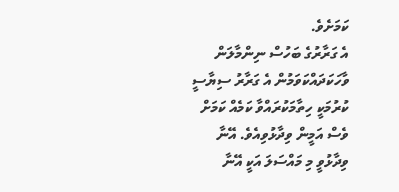ކަމަށެވެ.
އެ ގަރާރުގެ ބަހުސް ނިންމާލަން ވާހަކަދައްކަވަމުން އެ ގަރާރު ސިޔާސީ ކުރުމަކީ ހިތާމަކުރައްވާ ކަމެއް ކަމަށް ވެސް އަމީން ވިދާޅުވިއެވެ. އޭނާ ވިދާޅުވީ މި މައްސަލަ އަކީ އޭނާ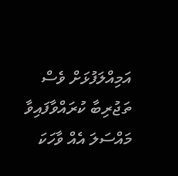އަމިއްލަފުޅަށް ވެސް ތަޖުރިބާ ކުރައްވާފައިވާ މައްސަލަ އެއް ވާހަކަ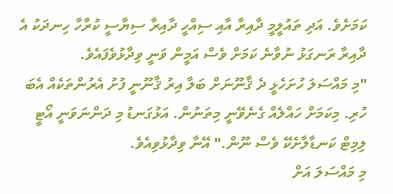ކަމަށެވެ. އަދި ތައުލީމީ ދާއިރާ އާއި ސިއްހީ ދާއިރާ ސިޔާސީ ކުރާހާ ހިނދަކު އެ ދާއިރާ ރަނގަޅު ނުވާނެ ކަމަށް ވެސް އަމީން ވަނީ ވިދާޅުވެފައެވެ.
"މި މައްސަލަ ހުށަހެޅީ ދެ ޤާނޫނަށް ބަލާ އިރު ޤާނޫނީ ފުށު އެރުންތަކެއް އެބަ ހުރި. މިކަމަށް ހައްލެއް ގެނެވޭނީ މިތަނުން. އަޅުގަނޑު މި ދަންނަވަނީ އޯޓީ ލިމިޓް ކަނޑާލާށެކޭ ވެސް ނޫން." އޭނާ ވިދާޅުވިއެވެ.
މި މައްސަލަ އަށް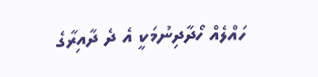ހައްލެއް ހޯދާދިނުމަކީ އެ ދެ ދާއިރާގެ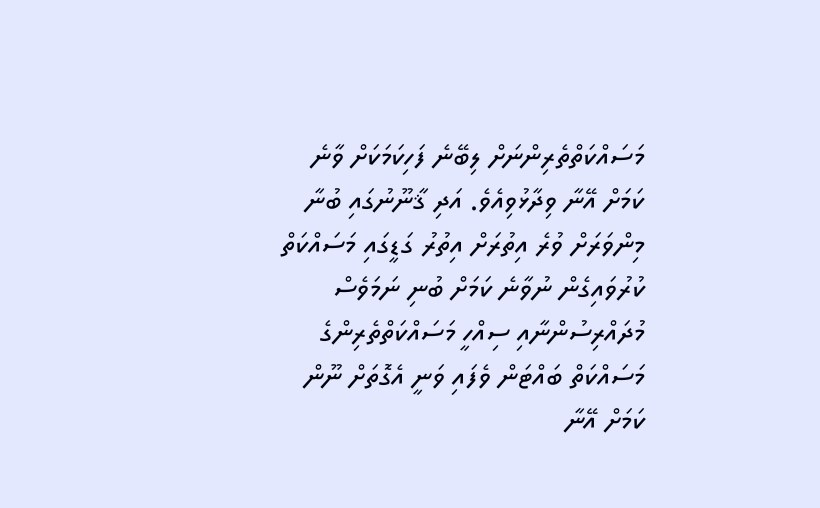މަސައްކަތްތެރިންނަށް ލިބޭނެ ފަހިކަމަކަށް ވާނެ ކަމަށް އޭނާ ވިދާޅުވިއެވެ. އަދި ޤާނޫނުގައި ބުނާ މިންވަރަށް ވުރެ އިތުރަށް އިތުރު ގަޑީގައި މަސައްކަތް ކުރުވައިގެން ނުވާނެ ކަމަށް ބުނި ނަމަވެސް މުދައްރިސުންނާއި ސިއްހީ މަސައްކަތްތެރިންގެ މަސައްކަތް ބައްޓަން ވެފައި ވަނީ އެގޮތަށް ނޫން ކަމަށް އޭނާ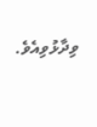ވިދާޅުވިއެވެ.